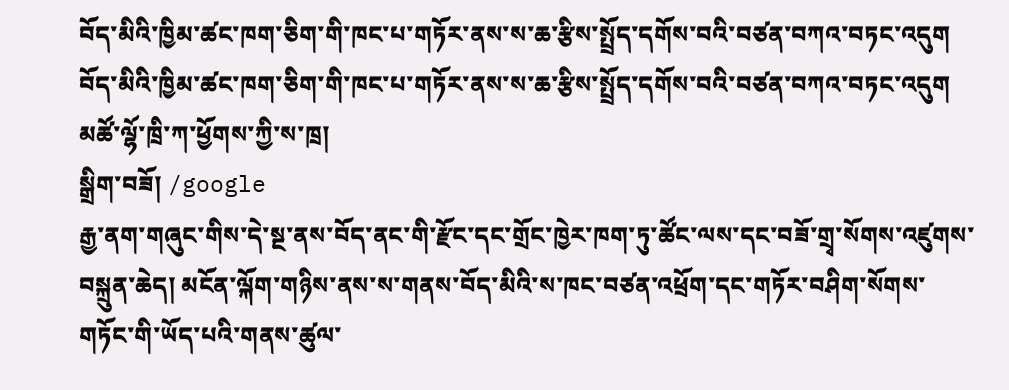བོད་མིའི་ཁྱིམ་ཚང་ཁག་ཅིག་གི་ཁང་པ་གཏོར་ནས་ས་ཆ་རྩིས་སྤྲོད་དགོས་བའི་བཙན་བཀའ་བཏང་འདུག
བོད་མིའི་ཁྱིམ་ཚང་ཁག་ཅིག་གི་ཁང་པ་གཏོར་ནས་ས་ཆ་རྩིས་སྤྲོད་དགོས་བའི་བཙན་བཀའ་བཏང་འདུག མཚོ་ལྷོ་ཁྲི་ཀ་ཕྱོགས་ཀྱི་ས་ཁྲ།
སྒྲིག་བཟོ། /google
རྒྱ་ནག་གཞུང་གིས་དེ་སྔ་ནས་བོད་ནང་གི་རྫོང་དང་གྲོང་ཁྱེར་ཁག་ཏུ་ཚོང་ལས་དང་བཟོ་གྲྭ་སོགས་འཛུགས་བསྐྲུན་ཆེད། མངོན་ལྐོག་གཉིས་ནས་ས་གནས་བོད་མིའི་ས་ཁང་བཙན་འཕྲོག་དང་གཏོར་བཤིག་སོགས་གཏོང་གི་ཡོད་པའི་གནས་ཚུལ་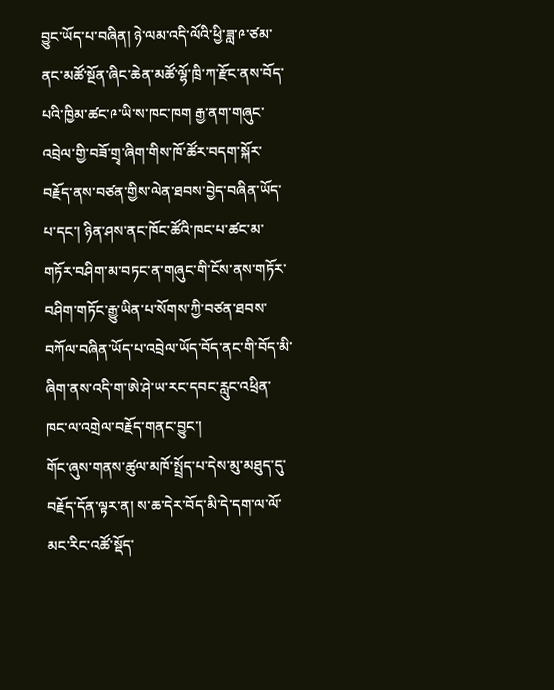བྱུང་ཡོད་པ་བཞིན། ཉེ་ལམ་འདི་ལོའི་ཕྱི་ཟླ་༩་ཙམ་ནང་མཚོ་སྔོན་ཞིང་ཆེན་མཚོ་ལྷོ་ཁྲི་ཀ་རྫོང་ནས་བོད་པའི་ཁྱིམ་ཚང་༩་ཡི་ས་ཁང་ཁག རྒྱ་ནག་གཞུང་འབྲེལ་གྱི་བཟོ་གྲྭ་ཞིག་གིས་ཁོ་ཚོར་བདག་སྐོར་བརྗོད་ནས་བཙན་གྱིས་ལེན་ཐབས་བྱེད་བཞིན་ཡོད་པ་དང་། ཉིན་ཤས་ནང་ཁོང་ཚོའི་ཁང་པ་ཚང་མ་གཏོར་བཤིག་མ་བཏང་ན་གཞུང་གི་ངོས་ནས་གཏོར་བཤིག་གཏོང་རྒྱུ་ཡིན་པ་སོགས་ཀྱི་བཙན་ཐབས་བཀོལ་བཞིན་ཡོད་པ་འབྲེལ་ཡོད་བོད་ནང་གི་བོད་མི་ཞིག་ནས་འདི་ག་ཨེ་ཤེ་ཡ་རང་དབང་རླུང་འཕྲིན་ཁང་ལ་འགྲེལ་བརྗོད་གནང་བྱུང་།
གོང་ཞུས་གནས་ཚུལ་མཁོ་སྤྲོད་པ་དེས་མུ་མཐུད་དུ་བརྗོད་དོན་ལྟར་ན། ས་ཆ་དེར་བོད་མི་དེ་དག་ལ་ལོ་མང་རིང་འཚོ་སྡོད་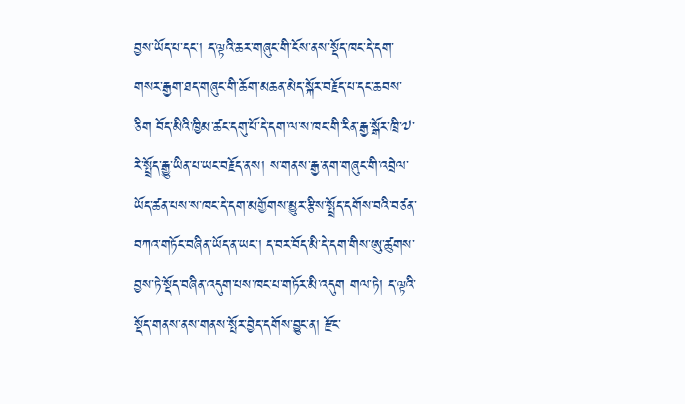བྱས་ཡོད་པ་དང་། ད་ལྟའི་ཆར་གཞུང་གི་ངོས་ནས་སྡོད་ཁང་དེ་དག་གསར་རྒྱག་ཐད་གཞུང་གི་ཆོག་མཆན་མེད་སྐོར་བརྗོད་པ་དང་ཆབས་ཅིག བོད་མིའི་ཁྱིམ་ཚང་དགུ་པོ་དེ་དག་ལ་ས་ཁང་གི་རིན་རྒྱ་སྒོར་ཁྲི་༧་རེ་སྤྲོད་རྒྱུ་ཡིན་པ་ཡང་བརྗོད་ནས། ས་གནས་རྒྱ་ནག་གཞུང་གི་འབྲེལ་ཡོད་ཚན་པས་ས་ཁང་དེ་དག་མགྱོགས་མྱུར་རྩིས་སྤྲོད་དགོས་བའི་བཙན་བཀའ་གཏོང་བཞིན་ཡོད་ན་ཡང་། ད་བར་བོད་མི་དེ་དག་གིས་ཨུ་ཚུགས་བྱས་ཏེ་སྡོད་བཞིན་འདུག་པས་ཁང་པ་གཏོར་མི་འདུག གལ་ཏེ། ད་ལྟའི་སྡོད་གནས་ནས་གནས་སྤོར་བྱེད་དགོས་བྱུང་ན། རྫོང་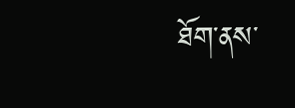ཐོག་ནས་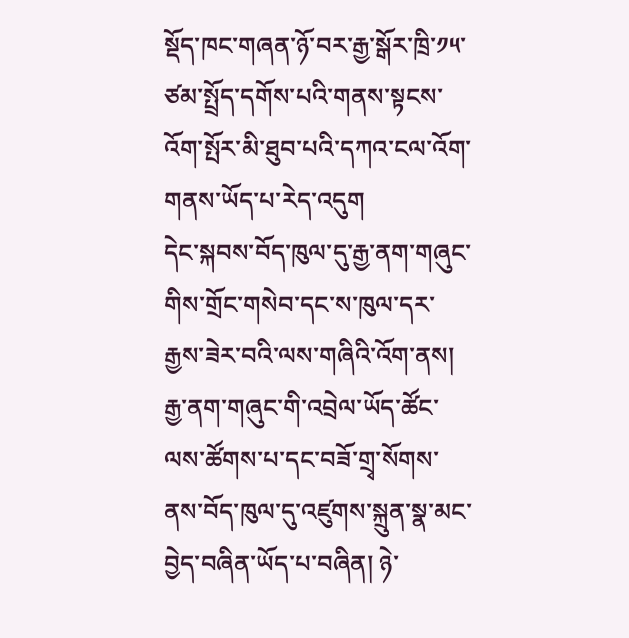སྡོད་ཁང་གཞན་ཉོ་བར་རྒྱ་སྒོར་ཁྲི་༡༥་ཙམ་སྤྲོད་དགོས་པའི་གནས་སྟངས་འོག་སྤོར་མི་ཐུབ་པའི་དཀའ་ངལ་འོག་གནས་ཡོད་པ་རེད་འདུག
དེང་སྐབས་བོད་ཁུལ་དུ་རྒྱ་ནག་གཞུང་གིས་གྲོང་གསེབ་དང་ས་ཁུལ་དར་རྒྱས་ཟེར་བའི་ལས་གཞིའི་འོག་ནས། རྒྱ་ནག་གཞུང་གི་འབྲེལ་ཡོད་ཚོང་ལས་ཚོགས་པ་དང་བཟོ་གྲྭ་སོགས་ནས་བོད་ཁུལ་དུ་འཛུགས་སྐྲུན་སྣ་མང་བྱེད་བཞིན་ཡོད་པ་བཞིན། ཉེ་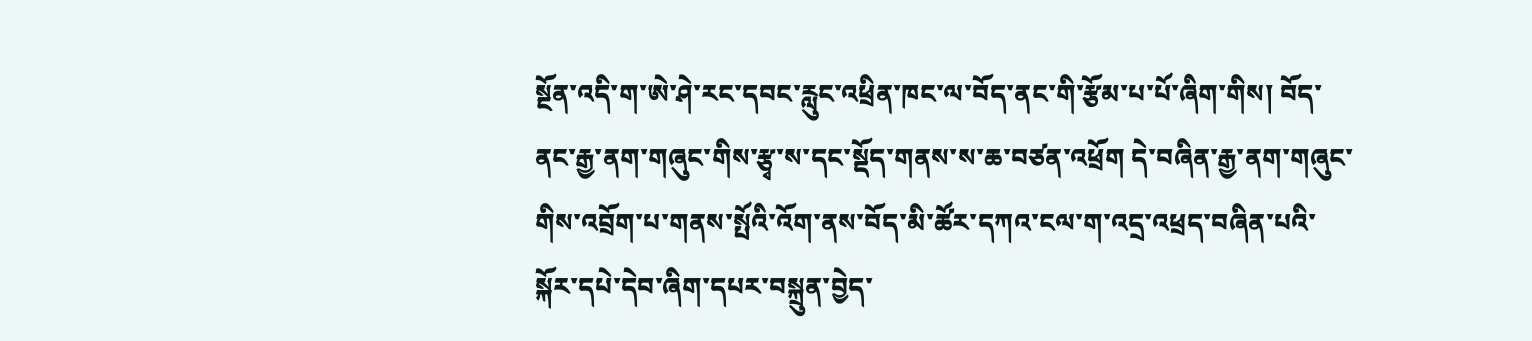སྔོན་འདི་ག་ཨེ་ཤེ་རང་དབང་རླུང་འཕྲིན་ཁང་ལ་བོད་ནང་གི་རྩོམ་པ་པོ་ཞིག་གིས། བོད་ནང་རྒྱ་ནག་གཞུང་གིས་རྩྭ་ས་དང་སྡོད་གནས་ས་ཆ་བཙན་འཕྲོག དེ་བཞིན་རྒྱ་ནག་གཞུང་གིས་འབྲོག་པ་གནས་སྤོའི་འོག་ནས་བོད་མི་ཚོར་དཀའ་ངལ་ག་འདྲ་འཕྲད་བཞིན་པའི་སྐོར་དཔེ་དེབ་ཞིག་དཔར་བསྐྲུན་བྱེད་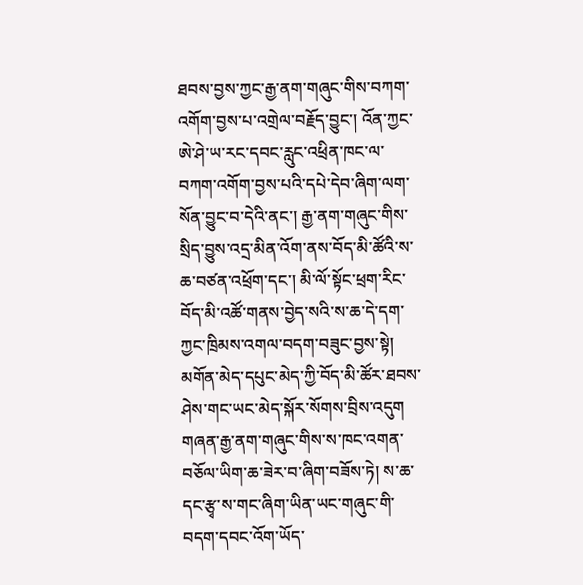ཐབས་བྱས་ཀྱང་རྒྱ་ནག་གཞུང་གིས་བཀག་འགོག་བྱས་པ་འགྲེལ་བརྗོད་བྱུང་། འོན་ཀྱང་ཨེ་ཤེ་ཡ་རང་དབང་རླུང་འཕྲིན་ཁང་ལ་བཀག་འགོག་བྱས་པའི་དཔེ་དེབ་ཞིག་ལག་སོན་བྱུང་བ་དེའི་ནང་། རྒྱ་ནག་གཞུང་གིས་སྲིད་བྱུས་འདྲ་མིན་འོག་ནས་བོད་མི་ཚོའི་ས་ཆ་བཙན་འཕྲོག་དང་། མི་ལོ་སྟོང་ཕྲག་རིང་བོད་མི་འཚོ་གནས་བྱེད་སའི་ས་ཆ་དེ་དག་ཀྱང་ཁྲིམས་འགལ་བདག་བཟུང་བྱས་སྟེ། མགོན་མེད་དཔུང་མེད་ཀྱི་བོད་མི་ཚོར་ཐབས་ཤེས་གང་ཡང་མེད་སྐོར་སོགས་བྲིས་འདུག
གཞན་རྒྱ་ནག་གཞུང་གིས་ས་ཁང་འགན་བཅོལ་ཡིག་ཆ་ཟེར་བ་ཞིག་བཟོས་ཏེ། ས་ཆ་དང་རྩྭ་ས་གང་ཞིག་ཡིན་ཡང་གཞུང་གི་བདག་དབང་འོག་ཡོད་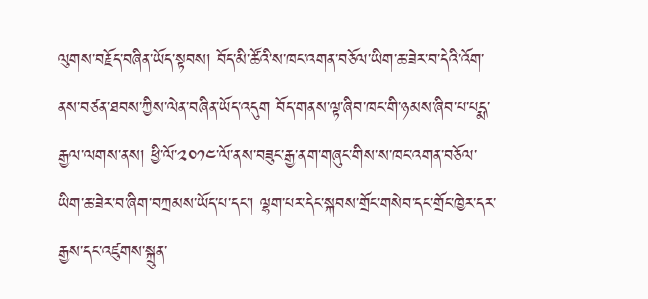ལུགས་བརྗོད་བཞིན་ཡོད་སྟབས། བོད་མི་ཚོའི་ས་ཁང་འགན་བཅོལ་ཡིག་ཆ་ཟེར་བ་དེའི་འོག་ནས་བཙན་ཐབས་ཀྱིས་ལེན་བཞིན་ཡོད་འདུག བོད་གནས་ལྟ་ཞིབ་ཁང་གི་ཉམས་ཞིབ་པ་པདྨ་རྒྱལ་ལགས་ནས། ཕྱི་ལོ་༢༠༡༤་ལོ་ནས་བཟུང་རྒྱ་ནག་གཞུང་གིས་ས་ཁང་འགན་བཅོལ་ཡིག་ཆ་ཟེར་བ་ཞིག་བཀྲམས་ཡོད་པ་དང་། ལྷག་པར་དེང་སྐབས་གྲོང་གསེབ་དང་གྲོང་ཁྱེར་དར་རྒྱས་དང་འཛུགས་སྐྲུན་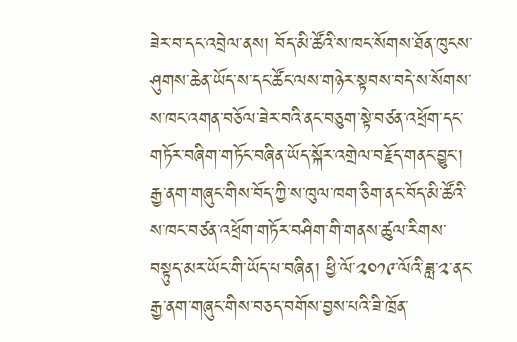ཟེར་བ་དང་འབྲེལ་ནས། བོད་མི་ཚོའི་ས་ཁང་སོགས་ཐོན་ཁུངས་ཤུགས་ཆེན་ཡོད་ས་དང་ཚོང་ལས་གཉེར་སྟབས་བདེ་ས་སོགས་ས་ཁང་འགན་བཅོལ་ཟེར་བའི་ནང་བཅུག་སྟེ་བཙན་འཕྲོག་དང་གཏོར་བཞིག་གཏོང་བཞིན་ཡོད་སྐོར་འགྲེལ་བརྗོད་གནང་བྱུང་།
རྒྱ་ནག་གཞུང་གིས་བོད་ཀྱི་ས་ཁུལ་ཁག་ཅིག་ནང་བོད་མི་ཚོའི་ས་ཁང་བཙན་འཕྲོག་གཏོར་བཤིག་གི་གནས་ཚུལ་རིགས་བསྟུད་མར་ཡོང་གི་ཡོད་པ་བཞིན། ཕྱི་ལོ་༢༠༡༩་ལོའི་ཟླ་༢་ནང་རྒྱ་ནག་གཞུང་གིས་བཅད་བགོས་བྱས་པའི་ཟི་ཁྲོན་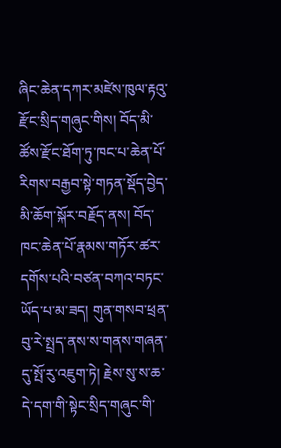ཞིང་ཆེན་དཀར་མཛེས་ཁུལ་རྟའུ་རྫོང་སྲིད་གཞུང་གིས། བོད་མི་ཚོས་རྫོང་ཐོག་ཏུ་ཁང་པ་ཆེན་པོ་རིགས་བརྒྱབ་སྟེ་གཏན་སྡོད་བྱེད་མི་ཆོག་སྐོར་བརྗོད་ནས། བོད་ཁང་ཆེན་པོ་རྣམས་གཏོར་ཚར་དགོས་པའི་བཙན་བཀའ་བཏང་ཡོད་པ་མ་ཟད། གུན་གསབ་ཕྲན་བུ་རེ་སྤྲད་ནས་ས་གནས་གཞན་དུ་སྤོ་རུ་འཇུག་ཏེ། རྗེས་སུ་ས་ཆ་དེ་དག་གི་སྟེང་སྲིད་གཞུང་གི་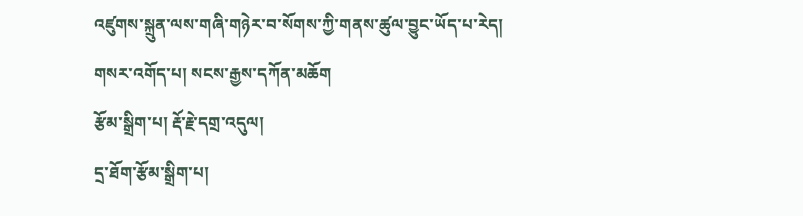འཛུགས་སྐྲུན་ལས་གཞི་གཉེར་བ་སོགས་ཀྱི་གནས་ཚུལ་བྱུང་ཡོད་པ་རེད།
གསར་འགོད་པ། སངས་རྒྱས་དཀོན་མཆོག
རྩོམ་སྒྲིག་པ། རྡོ་རྗེ་དགྲ་འདུལ།
དྲ་ཐོག་རྩོམ་སྒྲིག་པ།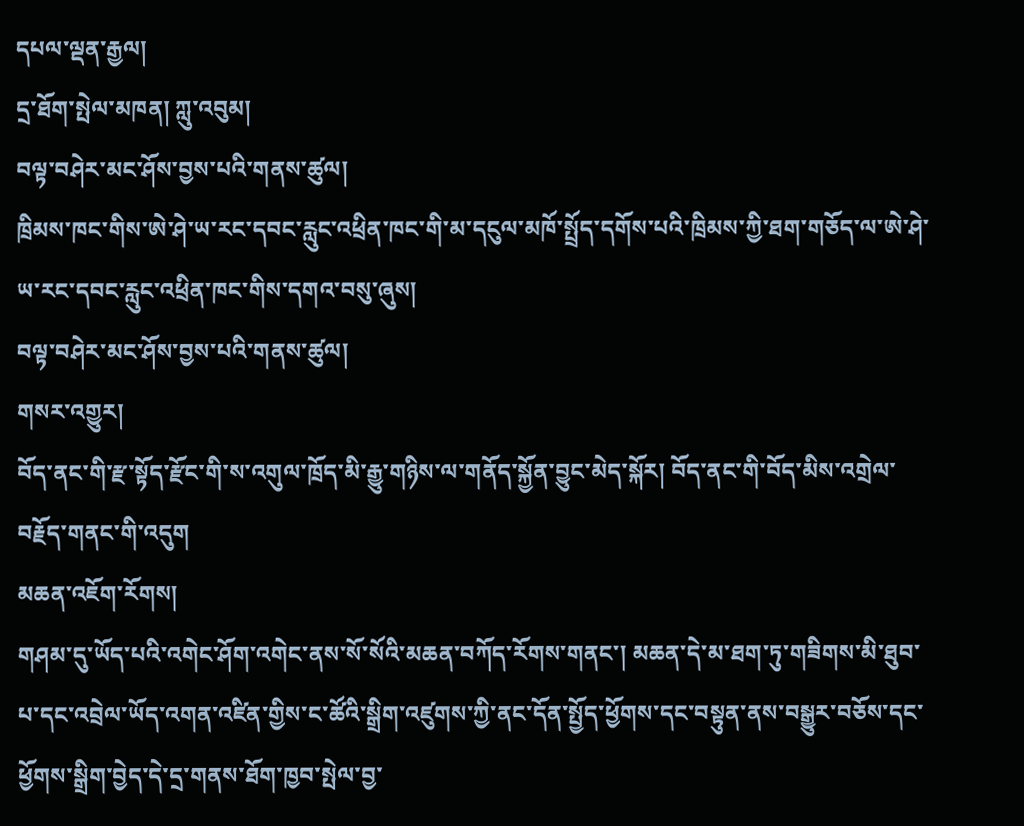དཔལ་ལྡན་རྒྱལ།
དྲ་ཐོག་སྤེལ་མཁན། ཀླུ་འབུམ།
བལྟ་བཤེར་མང་ཤོས་བྱས་པའི་གནས་ཚུལ།
ཁྲིམས་ཁང་གིས་ཨེ་ཤེ་ཡ་རང་དབང་རླུང་འཕྲིན་ཁང་གི་མ་དངུལ་མཁོ་སྤྲོད་དགོས་པའི་ཁྲིམས་ཀྱི་ཐག་གཅོད་ལ་ཨེ་ཤེ་ཡ་རང་དབང་རླུང་འཕྲིན་ཁང་གིས་དགའ་བསུ་ཞུས།
བལྟ་བཤེར་མང་ཤོས་བྱས་པའི་གནས་ཚུལ།
གསར་འགྱུར།
བོད་ནང་གི་རྫ་སྟོད་རྫོང་གི་ས་འགུལ་ཁྲོད་མི་རྒྱུ་གཉིས་ལ་གནོད་སྐྱོན་བྱུང་མེད་སྐོར། བོད་ནང་གི་བོད་མིས་འགྲེལ་བརྗོད་གནང་གི་འདུག
མཆན་འཇོག་རོགས།
གཤམ་དུ་ཡོད་པའི་འགེང་ཤོག་འགེང་ནས་སོ་སོའི་མཆན་བཀོད་རོགས་གནང་། མཆན་དེ་མ་ཐག་ཏུ་གཟིགས་མི་ཐུབ་པ་དང་འབྲེལ་ཡོད་འགན་འཛིན་གྱིས་ང་ཚོའི་སྒྲིག་འཛུགས་ཀྱི་ནང་དོན་སྤྱོད་ཕྱོགས་དང་བསྟུན་ནས་བསྒྱུར་བཅོས་དང་ཕྱོགས་སྒྲིག་བྱེད་དེ་དྲ་གནས་ཐོག་ཁྱབ་སྤེལ་བྱ་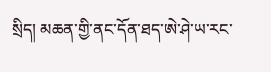སྲིད། མཆན་གྱི་ནང་དོན་ཐད་ཨེ་ཤེ་ཡ་རང་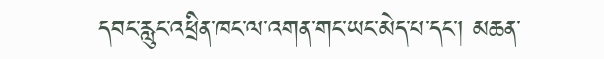དབང་རླུང་འཕྲིན་ཁང་ལ་འགན་གང་ཡང་མེད་པ་དང་། མཆན་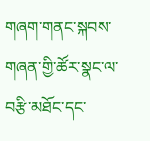གཞག་གནང་སྐབས་གཞན་གྱི་ཚོར་སྣང་ལ་བརྩི་མཐོང་དང་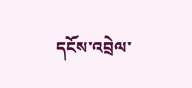དངོས་འབྲེལ་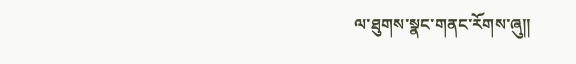ལ་ཐུགས་སྣང་གནང་རོགས་ཞུ༎